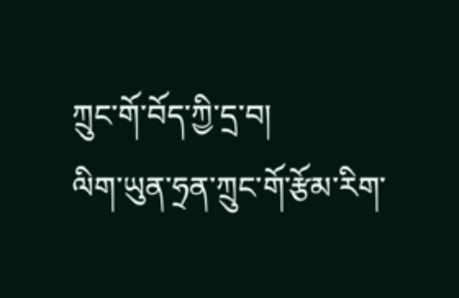ཀྲུང་གོ་བོད་ཀྱི་དྲ་བ།
ལིག་ཡུན་ཧྲན་ཀྲུང་གོ་རྩོམ་རིག་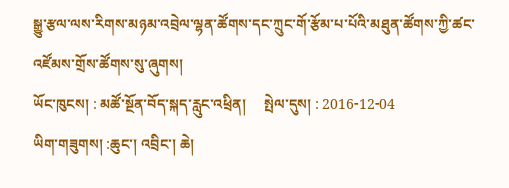སྒྱུ་རྩལ་ལས་རིགས་མཉམ་འབྲེལ་ལྷན་ཚོགས་དང་ཀྲུང་གོ་རྩོམ་པ་པོའི་མཐུན་ཚོགས་ཀྱི་ཚང་འཛོམས་གྲོས་ཚོགས་སུ་ཞུགས།
ཡོང་ཁུངས། : མཚོ་སྔོན་བོད་སྐད་རླུང་འཕྲིན།     སྤེལ་དུས། : 2016-12-04
ཡིག་གཟུགས། :ཆུང་། འབྲིང་། ཆེ།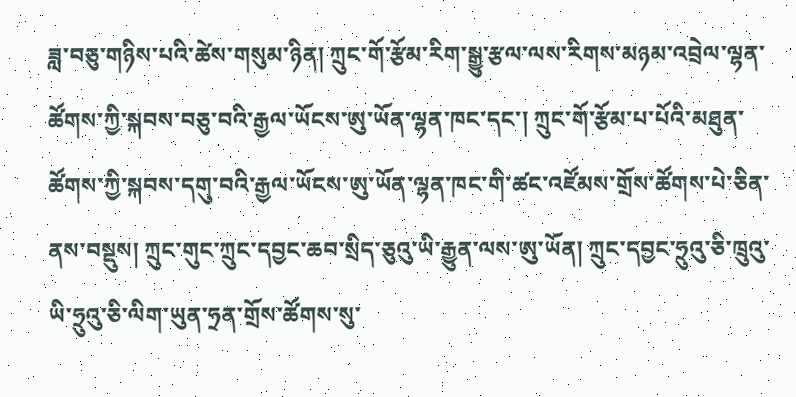ཟླ་བཅུ་གཉིས་པའི་ཚེས་གསུམ་ཉིན། ཀྲུང་གོ་རྩོམ་རིག་སྒྱུ་རྩལ་ལས་རིགས་མཉམ་འབྲེལ་ལྷན་ཚོགས་ཀྱི་སྐབས་བཅུ་བའི་རྒྱལ་ཡོངས་ཨུ་ཡོན་ལྷན་ཁང་དང་། ཀྲུང་གོ་རྩོམ་པ་པོའི་མཐུན་ཚོགས་ཀྱི་སྐབས་དགུ་བའི་རྒྱལ་ཡོངས་ཨུ་ཡོན་ལྷན་ཁང་གི་ཚང་འཛོམས་གྲོས་ཚོགས་པེ་ཅིན་ནས་བསྡུས། ཀྲུང་གུང་ཀྲུང་དབྱང་ཆབ་སྲིད་ཅུའུ་ཡི་རྒྱུན་ལས་ཨུ་ཡོན། ཀྲུང་དབྱང་ཧྲུའུ་ཅི་ཁྲུའུ་ཡི་ཧྲུའུ་ཅི་ལིག་ཡུན་ཧྲན་གྲོས་ཚོགས་སུ་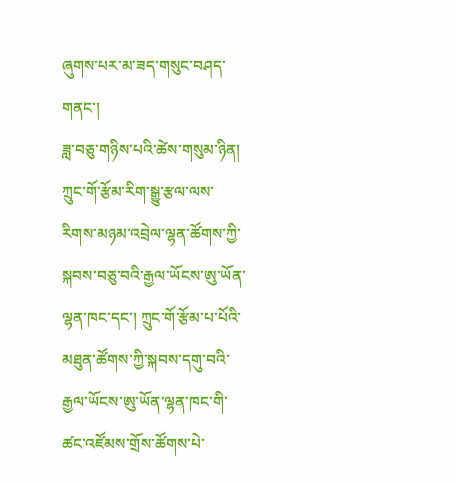ཞུགས་པར་མ་ཟད་གསུང་བཤད་གནང་།
ཟླ་བཅུ་གཉིས་པའི་ཚེས་གསུམ་ཉིན། ཀྲུང་གོ་རྩོམ་རིག་སྒྱུ་རྩལ་ལས་རིགས་མཉམ་འབྲེལ་ལྷན་ཚོགས་ཀྱི་སྐབས་བཅུ་བའི་རྒྱལ་ཡོངས་ཨུ་ཡོན་ལྷན་ཁང་དང་། ཀྲུང་གོ་རྩོམ་པ་པོའི་མཐུན་ཚོགས་ཀྱི་སྐབས་དགུ་བའི་རྒྱལ་ཡོངས་ཨུ་ཡོན་ལྷན་ཁང་གི་ཚང་འཛོམས་གྲོས་ཚོགས་པེ་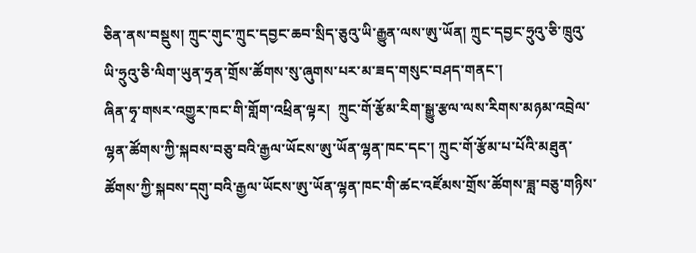ཅིན་ནས་བསྡུས། ཀྲུང་གུང་ཀྲུང་དབྱང་ཆབ་སྲིད་ཅུའུ་ཡི་རྒྱུན་ལས་ཨུ་ཡོན། ཀྲུང་དབྱང་ཧྲུའུ་ཅི་ཁྲུའུ་ཡི་ཧྲུའུ་ཅི་ལིག་ཡུན་ཧྲན་གྲོས་ཚོགས་སུ་ཞུགས་པར་མ་ཟད་གསུང་བཤད་གནང་།
ཞིན་ཧྭ་གསར་འགྱུར་ཁང་གི་གློག་འཕྲིན་ལྟར།  ཀྲུང་གོ་རྩོམ་རིག་སྒྱུ་རྩལ་ལས་རིགས་མཉམ་འབྲེལ་ལྷན་ཚོགས་ཀྱི་སྐབས་བཅུ་བའི་རྒྱལ་ཡོངས་ཨུ་ཡོན་ལྷན་ཁང་དང་། ཀྲུང་གོ་རྩོམ་པ་པོའི་མཐུན་ཚོགས་ཀྱི་སྐབས་དགུ་བའི་རྒྱལ་ཡོངས་ཨུ་ཡོན་ལྷན་ཁང་གི་ཚང་འཛོམས་གྲོས་ཚོགས་ཟླ་བཅུ་གཉིས་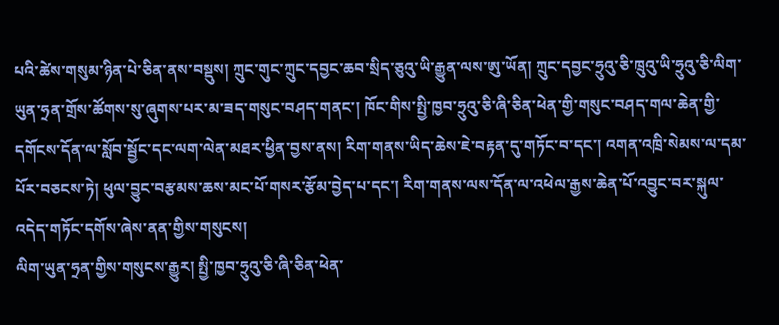པའི་ཚེས་གསུམ་ཉིན་པེ་ཅིན་ནས་བསྡུས། ཀྲུང་གུང་ཀྲུང་དབྱང་ཆབ་སྲིད་ཅུའུ་ཡི་རྒྱུན་ལས་ཨུ་ཡོན། ཀྲུང་དབྱང་ཧྲུའུ་ཅི་ཁྲུའུ་ཡི་ཧྲུའུ་ཅི་ལིག་ཡུན་ཧྲན་གྲོས་ཚོགས་སུ་ཞུགས་པར་མ་ཟད་གསུང་བཤད་གནང་། ཁོང་གིས་སྤྱི་ཁྱབ་ཧྲུའུ་ཅི་ཞི་ཅིན་ཕེན་གྱི་གསུང་བཤད་གལ་ཆེན་གྱི་དགོངས་དོན་ལ་སློབ་སྦྱོང་དང་ལག་ལེན་མཐར་ཕྱིན་བྱས་ནས། རིག་གནས་ཡིད་ཆེས་ཇེ་བརྟན་དུ་གཏོང་བ་དང་། འགན་འཁྲི་སེམས་ལ་དམ་པོར་བཅངས་ཏེ། ཕུལ་བྱུང་བརྩམས་ཆས་མང་པོ་གསར་རྩོམ་བྱེད་པ་དང་། རིག་གནས་ལས་དོན་ལ་འཕེལ་རྒྱས་ཆེན་པོ་འབྱུང་བར་སྐུལ་འདེད་གཏོང་དགོས་ཞེས་ནན་གྱིས་གསུངས།
ལིག་ཡུན་ཧྲན་གྱིས་གསུངས་རྒྱུར། སྤྱི་ཁྱབ་ཧྲུའུ་ཅི་ཞི་ཅིན་ཕེན་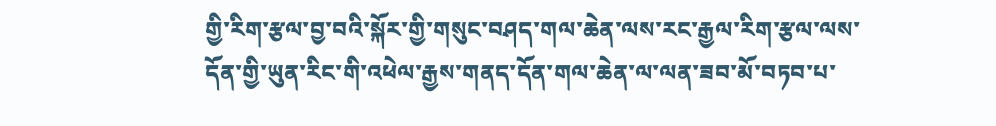གྱི་རིག་རྩལ་བྱ་བའི་སྐོར་གྱི་གསུང་བཤད་གལ་ཆེན་ལས་རང་རྒྱལ་རིག་རྩལ་ལས་དོན་གྱི་ཡུན་རིང་གི་འཕེལ་རྒྱས་གནད་དོན་གལ་ཆེན་ལ་ལན་ཟབ་མོ་བཏབ་པ་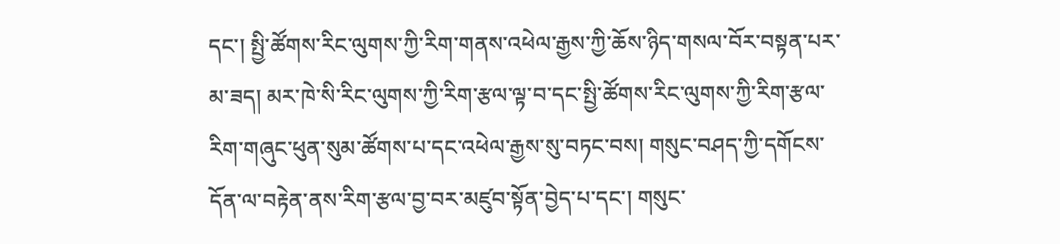དང་། སྤྱི་ཚོགས་རིང་ལུགས་ཀྱི་རིག་གནས་འཕེལ་རྒྱས་ཀྱི་ཆོས་ཉིད་གསལ་བོར་བསྟན་པར་མ་ཟད། མར་ཁེ་སི་རིང་ལུགས་ཀྱི་རིག་རྩལ་ལྟ་བ་དང་སྤྱི་ཚོགས་རིང་ལུགས་ཀྱི་རིག་རྩལ་རིག་གཞུང་ཕུན་སུམ་ཚོགས་པ་དང་འཕེལ་རྒྱས་སུ་བཏང་བས། གསུང་བཤད་ཀྱི་དགོངས་དོན་ལ་བརྟེན་ནས་རིག་རྩལ་བྱ་བར་མཛུབ་སྟོན་བྱེད་པ་དང་། གསུང་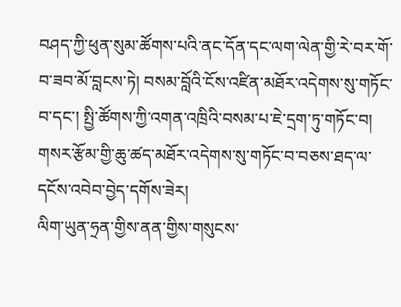བཤད་ཀྱི་ཕུན་སུམ་ཚོགས་པའི་ནང་དོན་དང་ལག་ལེན་གྱི་རེ་བར་གོ་བ་ཟབ་མོ་བླངས་ཏེ། བསམ་བློའི་ངོས་འཛིན་མཐོར་འདེགས་སུ་གཏོང་བ་དང་། སྤྱི་ཚོགས་ཀྱི་འགན་འཁྲིའི་བསམ་པ་ཇེ་དྲག་ཏུ་གཏོང་བ། གསར་རྩོམ་གྱི་ཆུ་ཚད་མཐོར་འདེགས་སུ་གཏོང་བ་བཅས་ཐད་ལ་དངོས་འབེབ་བྱེད་དགོས་ཟེར།
ལིག་ཡུན་ཧྲན་གྱིས་ནན་གྱིས་གསུངས་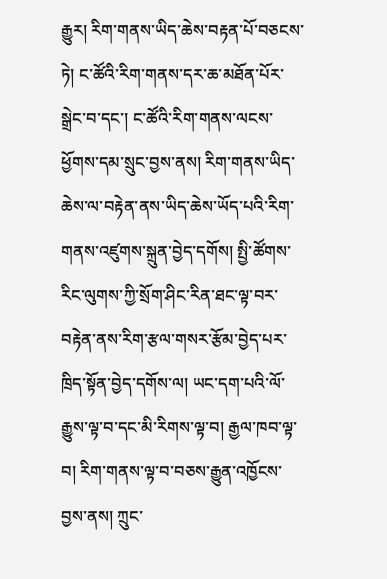རྒྱུར། རིག་གནས་ཡིད་ཆེས་བརྟན་པོ་བཅངས་ཏེ། ང་ཚོའི་རིག་གནས་དར་ཆ་མཐོན་པོར་སྒྲེང་བ་དང་། ང་ཚོའི་རིག་གནས་ལངས་ཕྱོགས་དམ་སྲུང་བྱས་ནས། རིག་གནས་ཡིད་ཆེས་ལ་བརྟེན་ནས་ཡིད་ཆེས་ཡོད་པའི་རིག་གནས་འཛུགས་སྐྲུན་བྱེད་དགོས། སྤྱི་ཚོགས་རིང་ལུགས་ཀྱི་སྲོག་ཤིང་རིན་ཐང་ལྟ་བར་བརྟེན་ནས་རིག་རྩལ་གསར་རྩོམ་བྱེད་པར་ཁྲིད་སྟོན་བྱེད་དགོས་ལ། ཡང་དག་པའི་ལོ་རྒྱུས་ལྟ་བ་དང་མི་རིགས་ལྟ་བ། རྒྱལ་ཁབ་ལྟ་བ། རིག་གནས་ལྟ་བ་བཅས་རྒྱུན་འཁྱོངས་བྱས་ནས། ཀྲུང་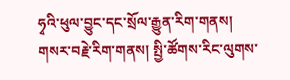ཧྭའི་ཕུལ་བྱུང་དང་སྲོལ་རྒྱུན་རིག་གནས། གསར་བརྗེ་རིག་གནས། སྤྱི་ཚོགས་རིང་ལུགས་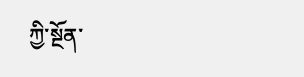ཀྱི་སྔོན་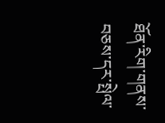ཐོན་རིག་གནས་བཅས་དར་སྤེལ་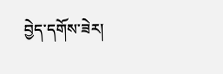བྱེད་དགོས་ཟེར།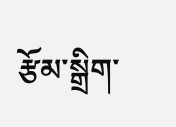རྩོམ་སྒྲིག་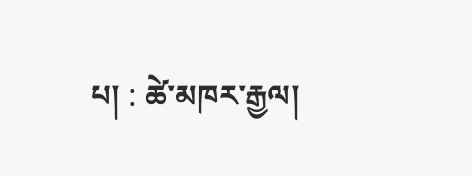པ། : ཚེ་མཁར་རྒྱལ།